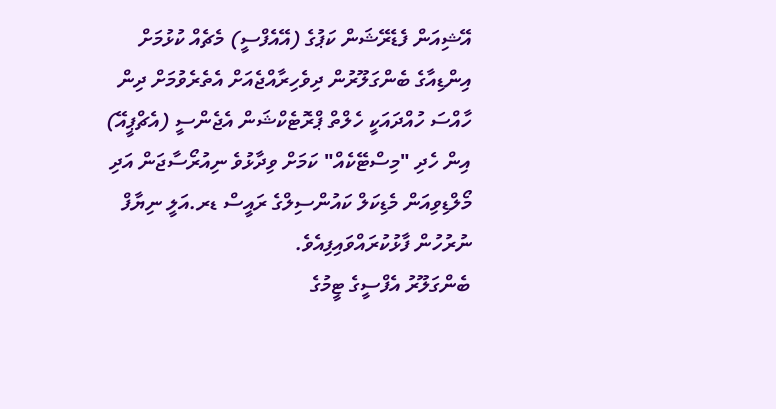އޭޝިއަން ފެޑެރޭޝަން ކަޕުގެ (އޭއެފްސީ) މެޗެއް ކުޅުމަށް އިންޑިއާގެ ބެންގަލޫރުން ދިވެހިރާއްޖެއަށް އެތެރެވުމަށް ދިން ހާއްސަ ހުއްދައަކީ ހެލްތް ޕްރޮޓެކްޝަން އެޖެންސީ (އެޗްޕީއޭ) އިން ހެދި "މިސްޓޭކެއް" ކަމަށް ވިދާޅުވެ ނިއުރޯސާޖަން އަދި މޯލްޑިވިއަން މެޑިކަލް ކައުންސިލްގެ ރައީސް ޑރ.އަލީ ނިޔާފް ނުރުހުން ފާޅުކުރައްވައިފިއެވެ.
ބެންގަލޫރު އެފްސީގެ ޓީމުގެ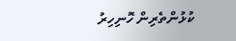ކުޅުންތެރިން ހޮނިހިރު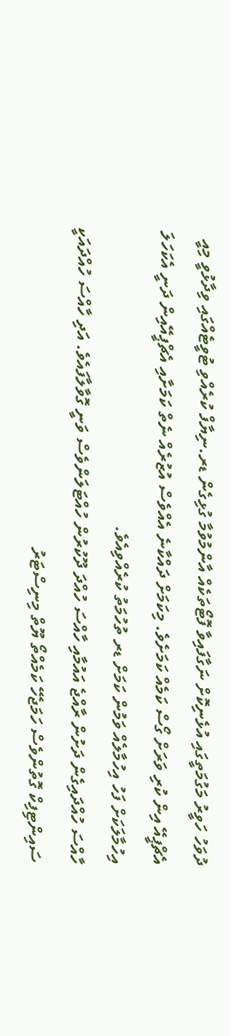ދުވަހު ހަވީރު މަގުމަތީގައި އުޅެނިކޮށް ނަގާފައިވާ ފޮޓޯތަކެއް އާންމުވުމާ ގުޅިގެން ޑރ.ނިޔާފް ކުރެއްވި ޓުވީޓެއްގައި ވިދާޅުވީ މިއީ އެޗްޕީއޭ އިން ކުރި ވަރަށް ގޯސް ކަމެއް ކަމަށެވެ. މިކަމަށް ދައްކާނެ އެއްވެސް އުޒުރެއް ނެތް ކަމަށާއި އެޗްޕީއޭއިން ދަނީ އެކަހަލަ އިހުމާލަކަށް ފަހު އިހުމާލެއް ވަމުން ކަމަށް ޑރ ތުހުމަތު ކުރެއްވިއެވެ.
ހާއްސަ ހުއްދައިގެން ދަށުން ރާއްޖެ އައުމާއި ހާއްސަ ހުއްދަ ދޫކުރުން ހުއްޓަލަންވެސް ވަނީ ގޮވާލާފައެވެ. އަދި ހާއްސަ ހުއްދައަކީ ސައިންޓިފިކް ގޮތުންވެސް ހަމަޖެހޭ ކަމެއްތޯ ޔޫތް މިނިސްޓަރު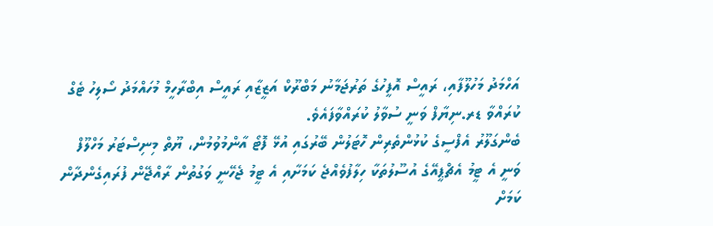އަހްމަދު މަހުލޫފާއި، ރައީސް އޮފީހުގެ ތަރުޖަމާނު މަބްރޫކް އަޒީޒާއި ރައީސް އިބްރާހީމް މުހައްމަދު ސޯލިހު ޓެގް ކުރައްވާ ޑރ.ނިޔާފް ވަނީ ސުވާލު ކުރައްވާފައެވެ.
ބެންގަލޫރު އެފްސީގެ ކުޅުންތެރިން ހޮޓަލުން ބޭރުގައި އުޅޭ ފޮޓޯ އާންމުވުމުން، ޔޫތް މިނިސްޓަރު މަހްލޫފް ވަނީ އެ ޓީމު އެޗްޕީއޭގެ އުސޫލުތަކާ ހިލާފުވެއްޖެ ކަމަށާއި އެ ޓީމު ޖެހޭނީ ވަގުތުން ރާއްޖޭން ފުރައިގެންދާން ކަމަށް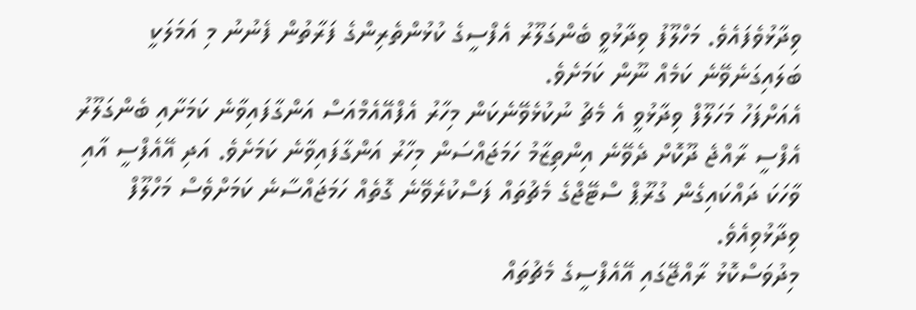ވިދާޅުވެފައެވެ. މަހްލޫފު ވިދާޅުވީ ބެންގަލޫރު އެފްސީގެ ކުޅުންތެރިންގެ ފަރާތުން ފެނުނު މި އަމަލަކީ ބަލައިގަނެވޭނެ ކަމެއް ނޫން ކަމަށެވެ.
އެއަށްފަހު މަހަލޫފް ވިދާޅުވީ އެ މެޗު ނުކުޅެވޭނެކަން މިހާރު އެފްއޭއެމްއަސް އަންގާފައިވާނެ ކަމަށާއި ބެންގަލޫރު އެފްސީ ރާއްޖެ ދޫކޮށް ދެވޭނެ އިންތިޒާމު ހަމަޖައްސަން މިހާރު އަންގާފައިވާނެ ކަމަށެވެ. އަދި އޭއެފްސީ އާއި ވާހަކަ ދައްކައިގެން ގުރޫޕް ސްޓޭޖްގެ މެޗުތައް ފަސްކުރެވޭނެ ގޮތެއް ހަމަޖައްސާނެ ކަމަށްވެސް މަހްލޫފް ވިދާޅުވިއެވެ.
މިދުވަސްކޮޅު ރާއްޖޭގައި އޭއެފްސީގެ މެޗުތައް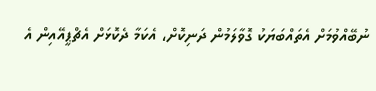ނުބޭއްވުމަށް އެތައްބަޔަކު ގޮވާލަމުން ދަނިކޮށް، އެކަމާ ދެކޮޅަށް އެޗްޕީއޭއިން އެ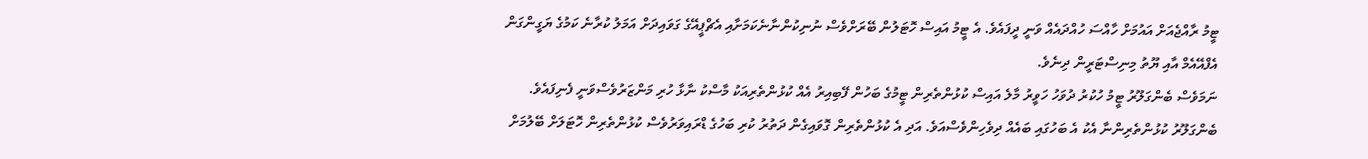ޓީމު ރާއްޖެއަށް އައުމަށް ހާއްސަ ހުއްދައެއް ވަނީ ދީފައެވެ. އެ ޓީމު އައިސް ހޮޓަލުން ބޭރަށްވެސް ނުނިކުންނާނެކަމަށާއި އެޗްޕީއޭގެ ގަވައިދަށް އަމަލު ކުރާނެ ކަމުގެ ޔަގީންގަން އެފްއޭއެމް އާއި ޔޫތު މިނިސްޓަރީން ދިނެވެ.
ނަމަވެސް ބެންގަލޫރު ޓީމު ހުކުރު ދުވަހު ހަވީރު މާލެ އައިސް ކުޅުންތެރިން ޓީމުގެ ބަހުން ފޭބިއިރު އެއް ކުޅުންތެރިއަކު މާސްކު ނާޅާ ހުރި މަންޒަރުވެސްވަނީ ފެނިފައެވެ. ބެންގަލޫރު ކުޅުންތެރިންނާ އެކު އެ ބަހުގައި ބައެއް ދިވެހިންވެސްއަވެ. އަދި އެ ކުޅުންތެރިން ގޮވައިގެން ދަތުރު ކުރި ބަހުގެ ޑްރައިވަރުވެސް ކުޅުންތެރިން ހޮޓަލަށް ބޭލުމަށް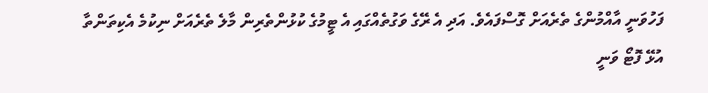ފަހުވަނީ އާއްމުންގެ ތެރެއަށް ގޮސްފައެވެ. އަދި އެ ރޭގެ ވަގުތެއްގައި އެ ޓީމުގެ ކުޅުންތެރިން މާލެ ތެރެއަށް ނިކުމެ އެކިތަންތާ އުޅޭ ފޮޓޯ ވަނީ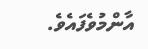އާންމުވެފައެވެ.